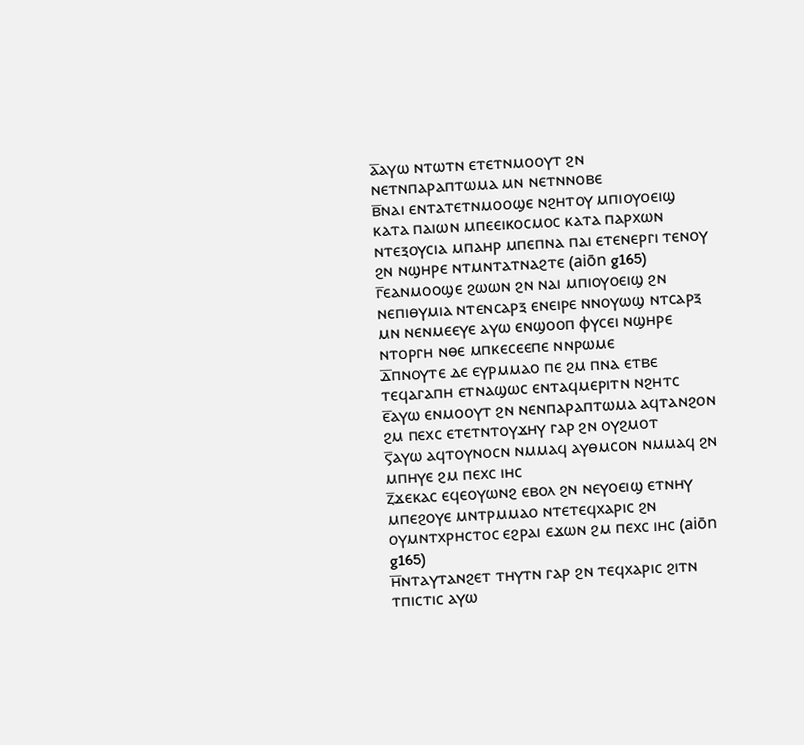ⲁ̅ⲁⲩⲱ ⲛⲧⲱⲧⲛ ⲉⲧⲉⲧⲛⲙⲟⲟⲩⲧ ϩⲛ ⲛⲉⲧⲛⲡⲁⲣⲁⲡⲧⲱⲙⲁ ⲙⲛ ⲛⲉⲧⲛⲛⲟⲃⲉ
ⲃ̅ⲛⲁⲓ ⲉⲛⲧⲁⲧⲉⲧⲛⲙⲟⲟϣⲉ ⲛϩⲏⲧⲟⲩ ⲙⲡⲓⲟⲩⲟⲉⲓϣ ⲕⲁⲧⲁ ⲡⲁⲓⲱⲛ ⲙⲡⲉⲉⲓⲕⲟⲥⲙⲟⲥ ⲕⲁⲧⲁ ⲡⲁⲣⲭⲱⲛ ⲛⲧⲉⲝⲟⲩⲥⲓⲁ ⲙⲡⲁⲏⲣ ⲙⲡⲉⲡⲛⲁ ⲡⲁⲓ ⲉⲧⲉⲛⲉⲣⲅⲓ ⲧⲉⲛⲟⲩ ϩⲛ ⲛϣⲏⲣⲉ ⲛⲧⲙⲛⲧⲁⲧⲛⲁϩⲧⲉ (aiōn g165)
ⲅ̅ⲉⲁⲛⲙⲟⲟϣⲉ ϩⲱⲱⲛ ϩⲛ ⲛⲁⲓ ⲙⲡⲓⲟⲩⲟⲉⲓϣ ϩⲛ ⲛⲉⲡⲓⲑⲩⲙⲓⲁ ⲛⲧⲉⲛⲥⲁⲣⲝ ⲉⲛⲉⲓⲣⲉ ⲛⲛⲟⲩⲱϣ ⲛⲧⲥⲁⲣⲝ ⲙⲛ ⲛⲉⲛⲙⲉⲉⲩⲉ ⲁⲩⲱ ⲉⲛϣⲟⲟⲡ ⲫⲩⲥⲉⲓ ⲛϣⲏⲣⲉ ⲛⲧⲟⲣⲅⲏ ⲛⲑⲉ ⲙⲡⲕⲉⲥⲉⲉⲡⲉ ⲛⲛⲣⲱⲙⲉ
ⲇ̅ⲡⲛⲟⲩⲧⲉ ⲇⲉ ⲉⲩⲣⲙⲙⲁⲟ ⲡⲉ ϩⲙ ⲡⲛⲁ ⲉⲧⲃⲉ ⲧⲉϥⲁⲅⲁⲡⲏ ⲉⲧⲛⲁϣⲱⲥ ⲉⲛⲧⲁϥⲙⲉⲣⲓⲧⲛ ⲛϩⲏⲧⲥ
ⲉ̅ⲁⲩⲱ ⲉⲛⲙⲟⲟⲩⲧ ϩⲛ ⲛⲉⲛⲡⲁⲣⲁⲡⲧⲱⲙⲁ ⲁϥⲧⲁⲛϩⲟⲛ ϩⲙ ⲡⲉⲭⲥ ⲉⲧⲉⲧⲛⲧⲟⲩϫⲏⲩ ⲅⲁⲣ ϩⲛ ⲟⲩϩⲙⲟⲧ
ⲋ̅ⲁⲩⲱ ⲁϥⲧⲟⲩⲛⲟⲥⲛ ⲛⲙⲙⲁϥ ⲁⲩⲑⲙⲥⲟⲛ ⲛⲙⲙⲁϥ ϩⲛ ⲙⲡⲏⲩⲉ ϩⲙ ⲡⲉⲭⲥ ⲓⲏⲥ
ⲍ̅ϫⲉⲕⲁⲥ ⲉϥⲉⲟⲩⲱⲛϩ ⲉⲃⲟⲗ ϩⲛ ⲛⲉⲩⲟⲉⲓϣ ⲉⲧⲛⲏⲩ ⲙⲡⲉϩⲟⲩⲉ ⲙⲛⲧⲣⲙⲙⲁⲟ ⲛⲧⲉⲧⲉϥⲭⲁⲣⲓⲥ ϩⲛ ⲟⲩⲙⲛⲧⲭⲣⲏⲥⲧⲟⲥ ⲉϩⲣⲁⲓ ⲉϫⲱⲛ ϩⲙ ⲡⲉⲭⲥ ⲓⲏⲥ (aiōn g165)
ⲏ̅ⲛⲧⲁⲩⲧⲁⲛϩⲉⲧ ⲧⲏⲩⲧⲛ ⲅⲁⲣ ϩⲛ ⲧⲉϥⲭⲁⲣⲓⲥ ϩⲓⲧⲛ ⲧⲡⲓⲥⲧⲓⲥ ⲁⲩⲱ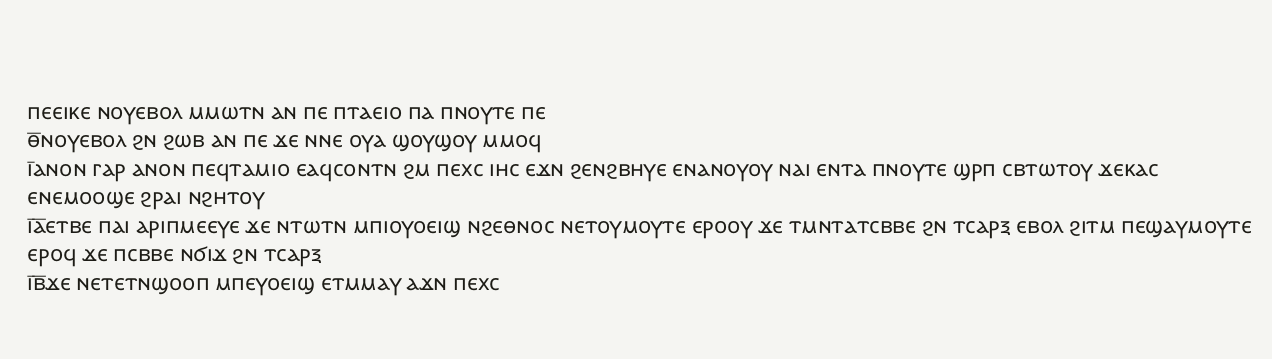ⲡⲉⲉⲓⲕⲉ ⲛⲟⲩⲉⲃⲟⲗ ⲙⲙⲱⲧⲛ ⲁⲛ ⲡⲉ ⲡⲧⲁⲉⲓⲟ ⲡⲁ ⲡⲛⲟⲩⲧⲉ ⲡⲉ
ⲑ̅ⲛⲟⲩⲉⲃⲟⲗ ϩⲛ ϩⲱⲃ ⲁⲛ ⲡⲉ ϫⲉ ⲛⲛⲉ ⲟⲩⲁ ϣⲟⲩϣⲟⲩ ⲙⲙⲟϥ
ⲓ̅ⲁⲛⲟⲛ ⲅⲁⲣ ⲁⲛⲟⲛ ⲡⲉϥⲧⲁⲙⲓⲟ ⲉⲁϥⲥⲟⲛⲧⲛ ϩⲙ ⲡⲉⲭⲥ ⲓⲏⲥ ⲉϫⲛ ϩⲉⲛϩⲃⲏⲩⲉ ⲉⲛⲁⲛⲟⲩⲟⲩ ⲛⲁⲓ ⲉⲛⲧⲁ ⲡⲛⲟⲩⲧⲉ ϣⲣⲡ ⲥⲃⲧⲱⲧⲟⲩ ϫⲉⲕⲁⲥ ⲉⲛⲉⲙⲟⲟϣⲉ ϩⲣⲁⲓ ⲛϩⲏⲧⲟⲩ
ⲓ̅ⲁ̅ⲉⲧⲃⲉ ⲡⲁⲓ ⲁⲣⲓⲡⲙⲉⲉⲩⲉ ϫⲉ ⲛⲧⲱⲧⲛ ⲙⲡⲓⲟⲩⲟⲉⲓϣ ⲛϩⲉⲑⲛⲟⲥ ⲛⲉⲧⲟⲩⲙⲟⲩⲧⲉ ⲉⲣⲟⲟⲩ ϫⲉ ⲧⲙⲛⲧⲁⲧⲥⲃⲃⲉ ϩⲛ ⲧⲥⲁⲣⲝ ⲉⲃⲟⲗ ϩⲓⲧⲙ ⲡⲉϣⲁⲩⲙⲟⲩⲧⲉ ⲉⲣⲟϥ ϫⲉ ⲡⲥⲃⲃⲉ ⲛϭⲓϫ ϩⲛ ⲧⲥⲁⲣⲝ
ⲓ̅ⲃ̅ϫⲉ ⲛⲉⲧⲉⲧⲛϣⲟⲟⲡ ⲙⲡⲉⲩⲟⲉⲓϣ ⲉⲧⲙⲙⲁⲩ ⲁϫⲛ ⲡⲉⲭⲥ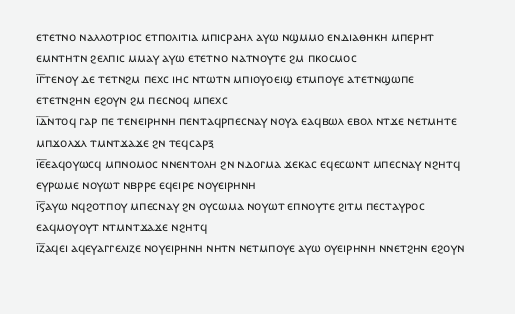ⲉⲧⲉⲧⲛⲟ ⲛⲁⲗⲗⲟⲧⲣⲓⲟⲥ ⲉⲧⲡⲟⲗⲓⲧⲓⲁ ⲙⲡⲓⲥⲣⲁⲏⲗ ⲁⲩⲱ ⲛϣⲙⲙⲟ ⲉⲛⲇⲓⲁⲑⲏⲕⲏ ⲙⲡⲉⲣⲏⲧ ⲉⲙⲛⲧⲏⲧⲛ ϩⲉⲗⲡⲓⲥ ⲙⲙⲁⲩ ⲁⲩⲱ ⲉⲧⲉⲧⲛⲟ ⲛⲁⲧⲛⲟⲩⲧⲉ ϩⲙ ⲡⲕⲟⲥⲙⲟⲥ
ⲓ̅ⲅ̅ⲧⲉⲛⲟⲩ ⲇⲉ ⲧⲉⲧⲛϩⲙ ⲡⲉⲭⲥ ⲓⲏⲥ ⲛⲧⲱⲧⲛ ⲙⲡⲓⲟⲩⲟⲉⲓϣ ⲉⲧⲙⲡⲟⲩⲉ ⲁⲧⲉⲧⲛϣⲱⲡⲉ ⲉⲧⲉⲧⲛϩⲏⲛ ⲉϩⲟⲩⲛ ϩⲙ ⲡⲉⲥⲛⲟϥ ⲙⲡⲉⲭⲥ
ⲓ̅ⲇ̅ⲛⲧⲟϥ ⲅⲁⲣ ⲡⲉ ⲧⲉⲛⲉⲓⲣⲏⲛⲏ ⲡⲉⲛⲧⲁϥⲣⲡⲉⲥⲛⲁⲩ ⲛⲟⲩⲁ ⲉⲁϥⲃⲱⲗ ⲉⲃⲟⲗ ⲛⲧϫⲉ ⲛⲉⲧⲙⲏⲧⲉ ⲙⲡϫⲟⲗϫⲗ ⲧⲙⲛⲧϫⲁϫⲉ ϩⲛ ⲧⲉϥⲥⲁⲣⲝ
ⲓ̅ⲉ̅ⲉⲁϥⲟⲩⲱⲥϥ ⲙⲡⲛⲟⲙⲟⲥ ⲛⲛⲉⲛⲧⲟⲗⲏ ϩⲛ ⲛⲇⲟⲅⲙⲁ ϫⲉⲕⲁⲥ ⲉϥⲉⲥⲱⲛⲧ ⲙⲡⲉⲥⲛⲁⲩ ⲛϩⲏⲧϥ ⲉⲩⲣⲱⲙⲉ ⲛⲟⲩⲱⲧ ⲛⲃⲣⲣⲉ ⲉϥⲉⲓⲣⲉ ⲛⲟⲩⲉⲓⲣⲏⲛⲏ
ⲓ̅ⲋ̅ⲁⲩⲱ ⲛϥϩⲟⲧⲡⲟⲩ ⲙⲡⲉⲥⲛⲁⲩ ϩⲛ ⲟⲩⲥⲱⲙⲁ ⲛⲟⲩⲱⲧ ⲉⲡⲛⲟⲩⲧⲉ ϩⲓⲧⲙ ⲡⲉⲥⲧⲁⲩⲣⲟⲥ ⲉⲁϥⲙⲟⲩⲟⲩⲧ ⲛⲧⲙⲛⲧϫⲁϫⲉ ⲛϩⲏⲧϥ
ⲓ̅ⲍ̅ⲁϥⲉⲓ ⲁϥⲉⲩⲁⲅⲅⲉⲗⲓⲍⲉ ⲛⲟⲩⲉⲓⲣⲏⲛⲏ ⲛⲏⲧⲛ ⲛⲉⲧⲙⲡⲟⲩⲉ ⲁⲩⲱ ⲟⲩⲉⲓⲣⲏⲛⲏ ⲛⲛⲉⲧϩⲏⲛ ⲉϩⲟⲩⲛ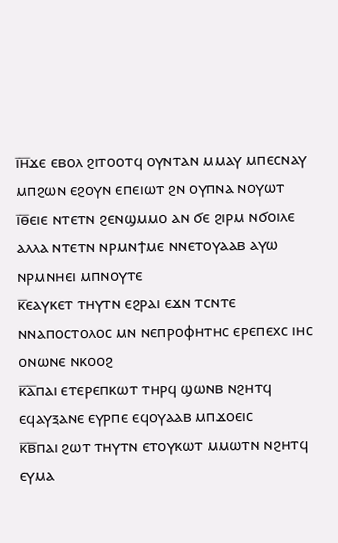ⲓ̅ⲏ̅ϫⲉ ⲉⲃⲟⲗ ϩⲓⲧⲟⲟⲧϥ ⲟⲩⲛⲧⲁⲛ ⲙⲙⲁⲩ ⲙⲡⲉⲥⲛⲁⲩ ⲙⲡϩⲱⲛ ⲉϩⲟⲩⲛ ⲉⲡⲉⲓⲱⲧ ϩⲛ ⲟⲩⲡⲛⲁ ⲛⲟⲩⲱⲧ
ⲓ̅ⲑ̅ⲉⲓⲉ ⲛⲧⲉⲧⲛ ϩⲉⲛϣⲙⲙⲟ ⲁⲛ ϭⲉ ϩⲓⲣⲙ ⲛϭⲟⲓⲗⲉ ⲁⲗⲗⲁ ⲛⲧⲉⲧⲛ ⲛⲣⲙⲛϯⲙⲉ ⲛⲛⲉⲧⲟⲩⲁⲁⲃ ⲁⲩⲱ ⲛⲣⲙⲛⲏⲉⲓ ⲙⲡⲛⲟⲩⲧⲉ
ⲕ̅ⲉⲁⲩⲕⲉⲧ ⲧⲏⲩⲧⲛ ⲉϩⲣⲁⲓ ⲉϫⲛ ⲧⲥⲛⲧⲉ ⲛⲛⲁⲡⲟⲥⲧⲟⲗⲟⲥ ⲙⲛ ⲛⲉⲡⲣⲟⲫⲏⲧⲏⲥ ⲉⲣⲉⲡⲉⲭⲥ ⲓⲏⲥ ⲟⲛⲱⲛⲉ ⲛⲕⲟⲟϩ
ⲕ̅ⲁ̅ⲡⲁⲓ ⲉⲧⲉⲣⲉⲡⲕⲱⲧ ⲧⲏⲣϥ ϣⲱⲛⲃ ⲛϩⲏⲧϥ ⲉϥⲁⲩⲝⲁⲛⲉ ⲉⲩⲣⲡⲉ ⲉϥⲟⲩⲁⲁⲃ ⲙⲡϫⲟⲉⲓⲥ
ⲕ̅ⲃ̅ⲡⲁⲓ ϩⲱⲧ ⲧⲏⲩⲧⲛ ⲉⲧⲟⲩⲕⲱⲧ ⲙⲙⲱⲧⲛ ⲛϩⲏⲧϥ ⲉⲩⲙⲁ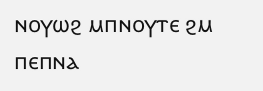ⲛⲟⲩⲱϩ ⲙⲡⲛⲟⲩⲧⲉ ϩⲙ ⲡⲉⲡⲛⲁ